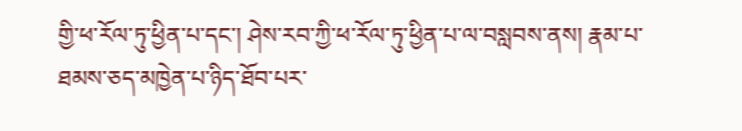གྱི་ཕ་རོལ་ཏུ་ཕྱིན་པ་དང་། ཤེས་རབ་ཀྱི་ཕ་རོལ་ཏུ་ཕྱིན་པ་ལ་བསླབས་ནས། རྣམ་པ་ཐམས་ཅད་མཁྱེན་པ་ཉིད་ཐོབ་པར་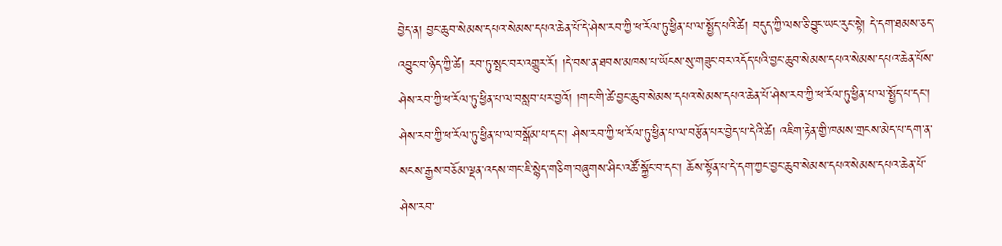བྱེད་ན། བྱང་ཆུབ་སེམས་དཔའ་སེམས་དཔའ་ཆེན་པོ་དེ་ཤེས་རབ་ཀྱི་ཕ་རོལ་ཏུ་ཕྱིན་པ་ལ་སྤྱོད་པའི་ཚེ། བདུད་ཀྱི་ལས་ཅི་བྱུང་ཡང་རུང་སྟེ། དེ་དག་ཐམས་ཅད་འབྱུང་བ་ཉིད་ཀྱི་ཚེ། རབ་ཏུ་སྤང་བར་འགྱུར་རོ། །དེ་བས་ན་ཐབས་མཁས་པ་ཡོངས་སུ་གཟུང་བར་འདོད་པའི་བྱང་ཆུབ་སེམས་དཔའ་སེམས་དཔའ་ཆེན་པོས་ཤེས་རབ་ཀྱི་ཕ་རོལ་ཏུ་ཕྱིན་པ་ལ་བསླབ་པར་བྱའོ། །གང་གི་ཚེ་བྱང་ཆུབ་སེམས་དཔའ་སེམས་དཔའ་ཆེན་པོ་ཤེས་རབ་ཀྱི་ཕ་རོལ་ཏུ་ཕྱིན་པ་ལ་སྤྱོད་པ་དང་། ཤེས་རབ་ཀྱི་ཕ་རོལ་ཏུ་ཕྱིན་པ་ལ་བསྒོམ་པ་དང་། ཤེས་རབ་ཀྱི་ཕ་རོལ་ཏུ་ཕྱིན་པ་ལ་བརྩོན་པར་བྱེད་པ་དེའི་ཚེ། འཇིག་རྟེན་གྱི་ཁམས་གྲངས་མེད་པ་དག་ན་སངས་རྒྱས་བཅོམ་ལྡན་འདས་གང་ཇི་སྙེད་གཅིག་བཞུགས་ཤིང་འཚོ་སྐྱོང་བ་དང་། ཆོས་སྟོན་པ་དེ་དག་ཀྱང་བྱང་ཆུབ་སེམས་དཔའ་སེམས་དཔའ་ཆེན་པོ་ཤེས་རབ་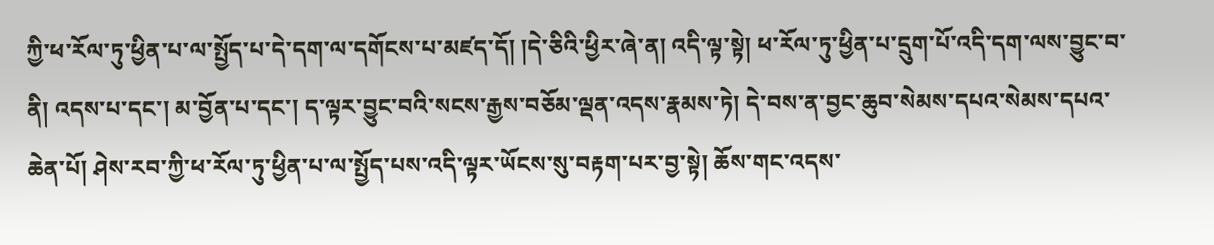ཀྱི་ཕ་རོལ་ཏུ་ཕྱིན་པ་ལ་སྤྱོད་པ་དེ་དག་ལ་དགོངས་པ་མཛད་དོ། །དེ་ཅིའི་ཕྱིར་ཞེ་ན། འདི་ལྟ་སྟེ། ཕ་རོལ་ཏུ་ཕྱིན་པ་དྲུག་པོ་འདི་དག་ལས་བྱུང་བ་ནི། འདས་པ་དང་། མ་བྱོན་པ་དང་། ད་ལྟར་བྱུང་བའི་སངས་རྒྱས་བཅོམ་ལྡན་འདས་རྣམས་ཏེ། དེ་བས་ན་བྱང་ཆུབ་སེམས་དཔའ་སེམས་དཔའ་ཆེན་པོ། ཤེས་རབ་ཀྱི་ཕ་རོལ་ཏུ་ཕྱིན་པ་ལ་སྤྱོད་པས་འདི་ལྟར་ཡོངས་སུ་བརྟག་པར་བྱ་སྟེ། ཆོས་གང་འདས་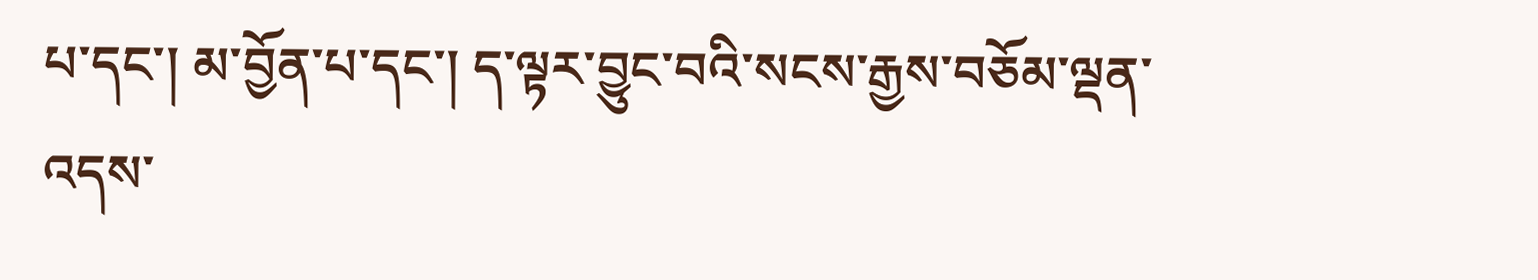པ་དང་། མ་བྱོན་པ་དང་། ད་ལྟར་བྱུང་བའི་སངས་རྒྱས་བཅོམ་ལྡན་འདས་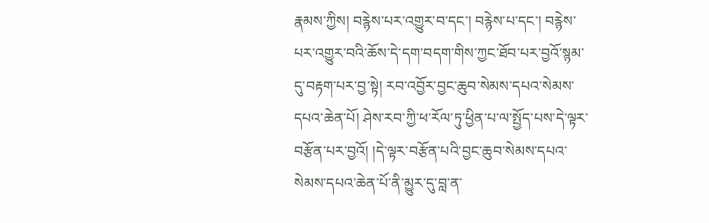རྣམས་ཀྱིས། བརྙེས་པར་འགྱུར་བ་དང་། བརྙེས་པ་དང་། བརྙེས་པར་འགྱུར་བའི་ཆོས་དེ་དག་བདག་གིས་ཀྱང་ཐོབ་པར་བྱའོ་སྙམ་དུ་བརྟག་པར་བྱ་སྟེ། རབ་འབྱོར་བྱང་ཆུབ་སེམས་དཔའ་སེམས་དཔའ་ཆེན་པོ། ཤེས་རབ་ཀྱི་ཕ་རོལ་ཏུ་ཕྱིན་པ་ལ་སྤྱོད་པས་དེ་ལྟར་བརྩོན་པར་བྱའོ། །དེ་ལྟར་བརྩོན་པའི་བྱང་ཆུབ་སེམས་དཔའ་སེམས་དཔའ་ཆེན་པོ་ནི་མྱུར་དུ་བླ་ན་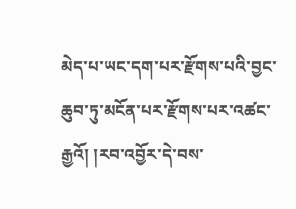མེད་པ་ཡང་དག་པར་རྫོགས་པའི་བྱང་ཆུབ་ཏུ་མངོན་པར་རྫོགས་པར་འཚང་རྒྱའོ། །རབ་འབྱོར་དེ་བས་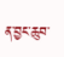ན་བྱང་ཆུབ་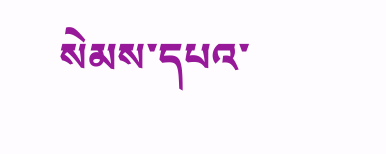སེམས་དཔའ་